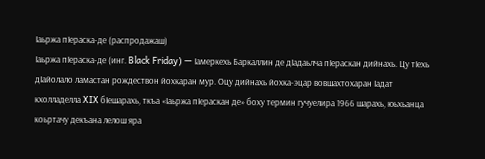Ӏаьржа пӀераска-де (распродажаш)
Ӏаьржа пӀераска-де (инг. Black Friday) — Ӏамеркехь Баркаллин де дӀадаьлча пӀераскан дийнахь. Цу тӀехь дӀайолало ламастан рождествон йохкаран мур. Оцу дийнахь йохка-эцар вовшахтохаран Ӏадат кхолладелла XIX бӀешарахь, ткъа «Ӏаьржа пӀераскан де» боху термин гучуелира 1966 шарахь, юьхьанца коьртачу декъана лелош яра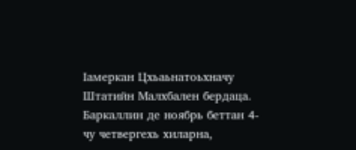Ӏамеркан Цхьаьнатоьхначу Штатийн Малхбален бердаца. Баркаллин де ноябрь беттан 4-чу четвергехь хиларна,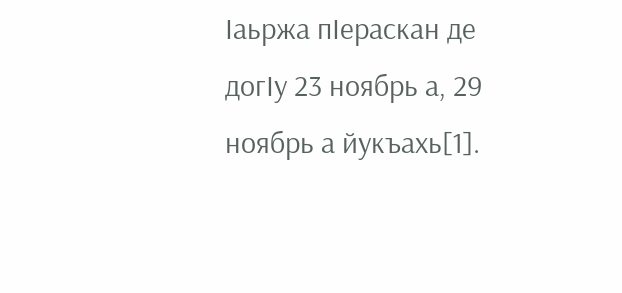Ӏаьржа пӀераскан де догӀу 23 ноябрь а, 29 ноябрь а йукъахь[1].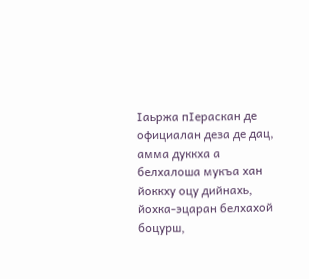Ӏаьржа пӀераскан де официалан деза де дац, амма дуккха а белхалоша мукъа хан йоккху оцу дийнахь, йохка-эцаран белхахой боцурш,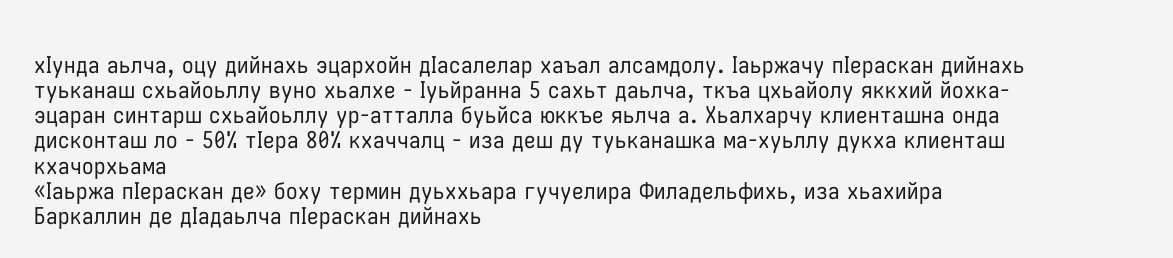хӀунда аьлча, оцу дийнахь эцархойн дӀасалелар хаъал алсамдолу. Ӏаьржачу пӀераскан дийнахь туьканаш схьайоьллу вуно хьалхе - Ӏуьйранна 5 сахьт даьлча, ткъа цхьайолу яккхий йохка-эцаран синтарш схьайоьллу ур-атталла буьйса юккъе яьлча а. Хьалхарчу клиенташна онда дисконташ ло - 50% тӀера 80% кхаччалц - иза деш ду туьканашка ма-хуьллу дукха клиенташ кхачорхьама
«Ӏаьржа пӀераскан де» боху термин дуьххьара гучуелира Филадельфихь, иза хьахийра Баркаллин де дӀадаьлча пӀераскан дийнахь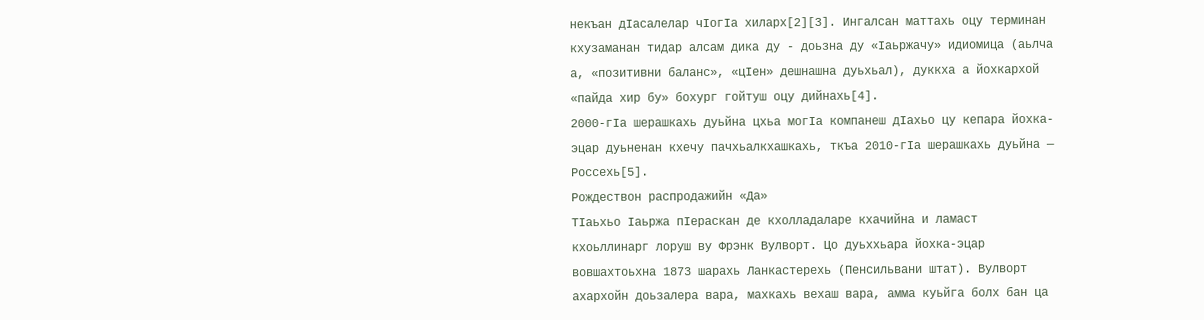некъан дӀасалелар чӀогӀа хиларх[2][3]. Ингалсан маттахь оцу терминан кхузаманан тидар алсам дика ду - доьзна ду «Ӏаьржачу» идиомица (аьлча а, «позитивни баланс», «цӀен» дешнашна дуьхьал), дуккха а йохкархой «пайда хир бу» бохург гойтуш оцу дийнахь[4].
2000-гӀа шерашкахь дуьйна цхьа могӀа компанеш дӀахьо цу кепара йохка-эцар дуьненан кхечу пачхьалкхашкахь, ткъа 2010-гӀа шерашкахь дуьйна — Россехь[5].
Рождествон распродажийн «Да»
ТӀаьхьо Ӏаьржа пӀераскан де кхолладаларе кхачийна и ламаст кхоьллинарг лоруш ву Фрэнк Вулворт. Цо дуьххьара йохка-эцар вовшахтоьхна 1873 шарахь Ланкастерехь (Пенсильвани штат). Вулворт ахархойн доьзалера вара, махкахь вехаш вара, амма куьйга болх бан ца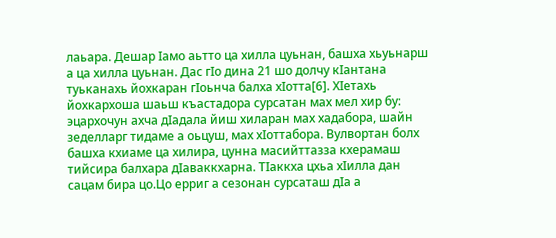лаьара. Дешар Ӏамо аьтто ца хилла цуьнан, башха хьуьнарш а ца хилла цуьнан. Дас гӀо дина 21 шо долчу кӀантана туьканахь йохкаран гӀоьнча балха хӀотта[6]. ХӀетахь йохкархоша шаьш къастадора сурсатан мах мел хир бу: эцархочун ахча дӀадала йиш хиларан мах хадабора, шайн зеделларг тидаме а оьцуш, мах хӀоттабора. Вулвортан болх башха кхиаме ца хилира, цунна масийттазза кхерамаш тийсира балхара дӀаваккхарна. ТӀаккха цхьа хӀилла дан сацам бира цо.Цо ерриг а сезонан сурсаташ дӀа а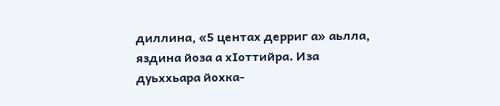диллина, «5 центах дерриг а» аьлла, яздина йоза а хӀоттийра. Иза дуьххьара йохка-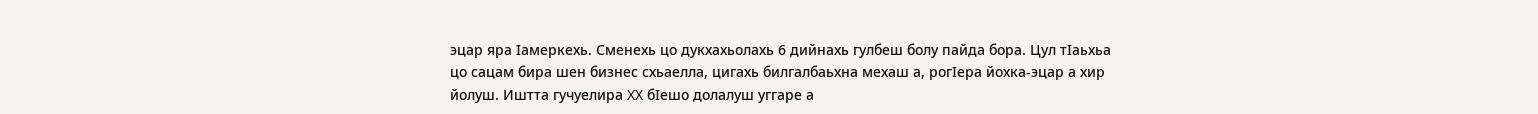эцар яра Ӏамеркехь. Сменехь цо дукхахьолахь 6 дийнахь гулбеш болу пайда бора. Цул тӀаьхьа цо сацам бира шен бизнес схьаелла, цигахь билгалбаьхна мехаш а, рогӀера йохка-эцар а хир йолуш. Иштта гучуелира XX бӀешо долалуш уггаре а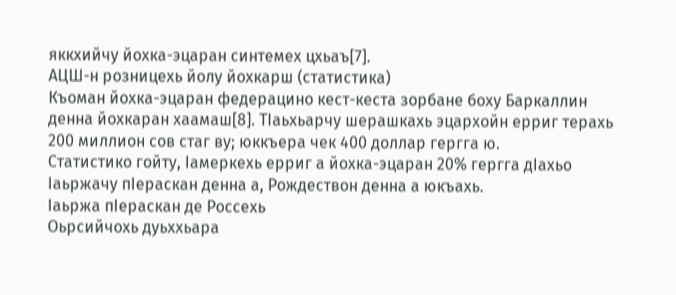яккхийчу йохка-эцаран синтемех цхьаъ[7].
АЦШ-н розницехь йолу йохкарш (статистика)
Къоман йохка-эцаран федерацино кест-кеста зорбане боху Баркаллин денна йохкаран хаамаш[8]. ТӀаьхьарчу шерашкахь эцархойн ерриг терахь 200 миллион сов стаг ву; юккъера чек 400 доллар гергга ю.
Статистико гойту, Ӏамеркехь ерриг а йохка-эцаран 20% гергга дӀахьо Ӏаьржачу пӀераскан денна а, Рождествон денна а юкъахь.
Ӏаьржа пӀераскан де Россехь
Оьрсийчохь дуьххьара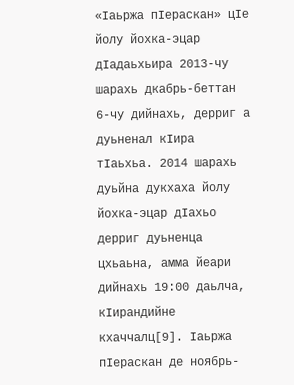«Ӏаьржа пӀераскан» цӀе йолу йохка-эцар дӀадаьхьира 2013-чу шарахь дкабрь-беттан 6-чу дийнахь, дерриг а дуьненал кӀира тӀаьхьа. 2014 шарахь дуьйна дукхаха йолу йохка-эцар дӀахьо дерриг дуьненца цхьаьна, амма йеари дийнахь 19:00 даьлча, кӀирандийне кхаччалц[9]. Ӏаьржа пӀераскан де ноябрь-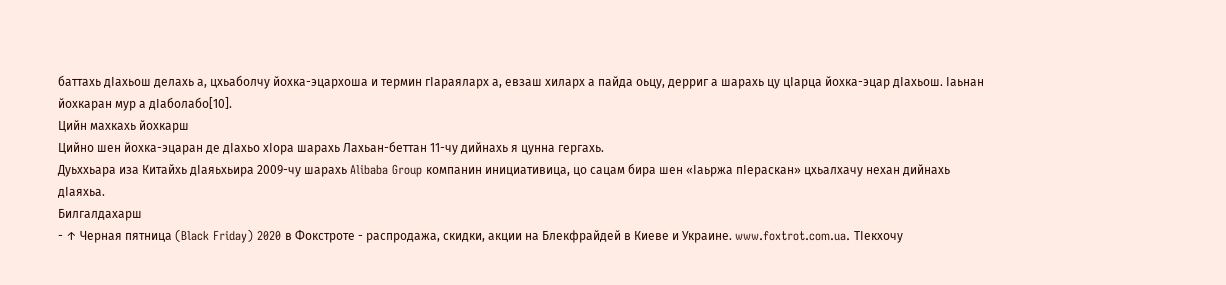баттахь дӀахьош делахь а, цхьаболчу йохка-эцархоша и термин гӀараяларх а, евзаш хиларх а пайда оьцу, дерриг а шарахь цу цӀарца йохка-эцар дӀахьош. Ӏаьнан йохкаран мур а дӀаболабо[10].
Цийн махкахь йохкарш
Цийно шен йохка-эцаран де дӀахьо хӀора шарахь Лахьан-беттан 11-чу дийнахь я цунна гергахь.
Дуьххьара иза Китайхь дӀаяьхьира 2009-чу шарахь Alibaba Group компанин инициативица, цо сацам бира шен «Ӏаьржа пӀераскан» цхьалхачу нехан дийнахь дӀаяхьа.
Билгалдахарш
- ↑ Черная пятница (Black Friday) 2020 в Фокстроте - распродажа, скидки, акции на Блекфрайдей в Киеве и Украине. www.foxtrot.com.ua. ТӀекхочу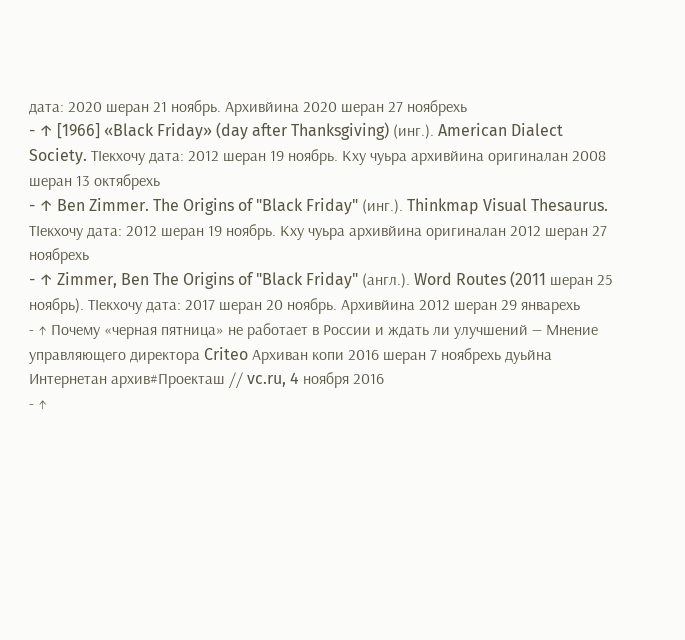дата: 2020 шеран 21 ноябрь. Архивйина 2020 шеран 27 ноябрехь
- ↑ [1966] «Black Friday» (day after Thanksgiving) (инг.). American Dialect Society. ТӀекхочу дата: 2012 шеран 19 ноябрь. Кху чуьра архивйина оригиналан 2008 шеран 13 октябрехь
- ↑ Ben Zimmer. The Origins of "Black Friday" (инг.). Thinkmap Visual Thesaurus. ТӀекхочу дата: 2012 шеран 19 ноябрь. Кху чуьра архивйина оригиналан 2012 шеран 27 ноябрехь
- ↑ Zimmer, Ben The Origins of "Black Friday" (англ.). Word Routes (2011 шеран 25 ноябрь). ТӀекхочу дата: 2017 шеран 20 ноябрь. Архивйина 2012 шеран 29 январехь
- ↑ Почему «черная пятница» не работает в России и ждать ли улучшений — Мнение управляющего директора Criteo Архиван копи 2016 шеран 7 ноябрехь дуьйна Интернетан архив#Проекташ // vc.ru, 4 ноября 2016
- ↑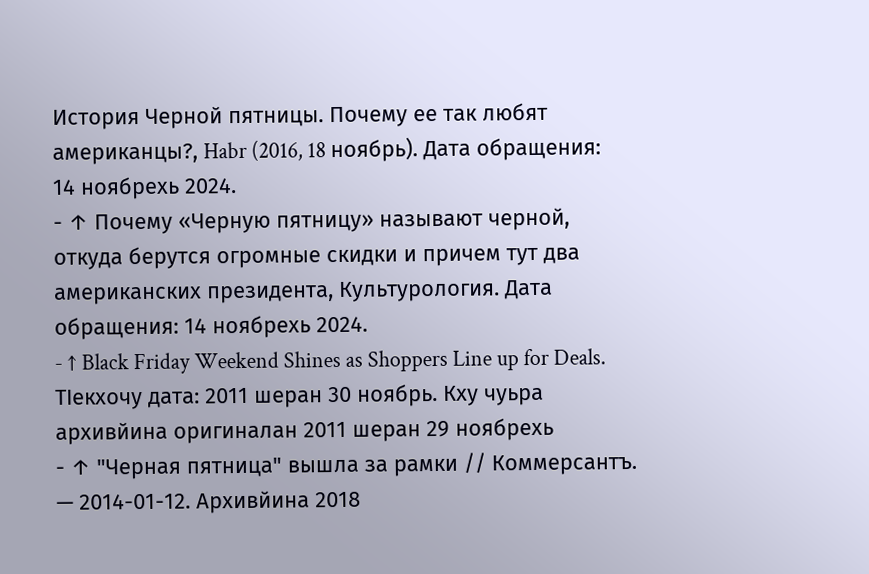История Черной пятницы. Почему ее так любят американцы?, Habr (2016, 18 ноябрь). Дата обращения: 14 ноябрехь 2024.
- ↑ Почему «Черную пятницу» называют черной, откуда берутся огромные скидки и причем тут два американских президента, Культурология. Дата обращения: 14 ноябрехь 2024.
- ↑ Black Friday Weekend Shines as Shoppers Line up for Deals. ТӀекхочу дата: 2011 шеран 30 ноябрь. Кху чуьра архивйина оригиналан 2011 шеран 29 ноябрехь
- ↑ "Черная пятница" вышла за рамки // Коммерсантъ. — 2014-01-12. Архивйина 2018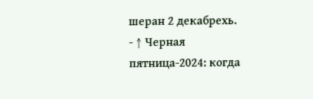шеран 2 декабрехь.
- ↑ Черная пятница-2024: когда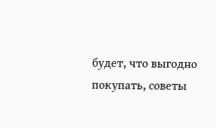будет, что выгодно покупать, советы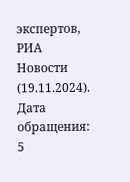экспертов, РИА Новости (19.11.2024). Дата обращения: 5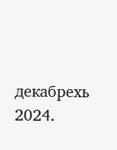декабрехь 2024.